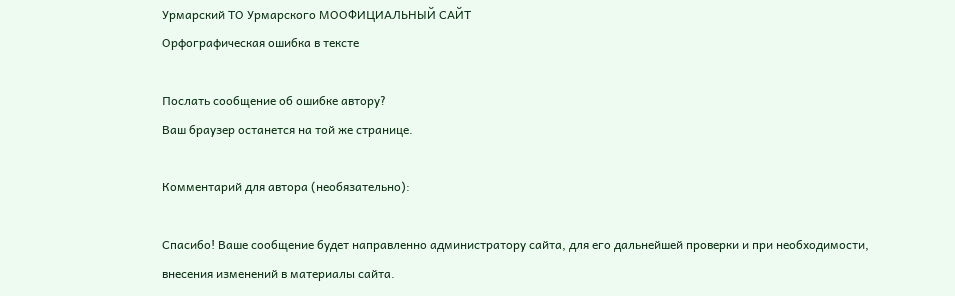Урмарский ТО Урмарского МООФИЦИАЛЬНЫЙ САЙТ
Орфографическая ошибка в тексте

Послать сообщение об ошибке автору?
Ваш браузер останется на той же странице.

Комментарий для автора (необязательно):

Спасибо! Ваше сообщение будет направленно администратору сайта, для его дальнейшей проверки и при необходимости, внесения изменений в материалы сайта.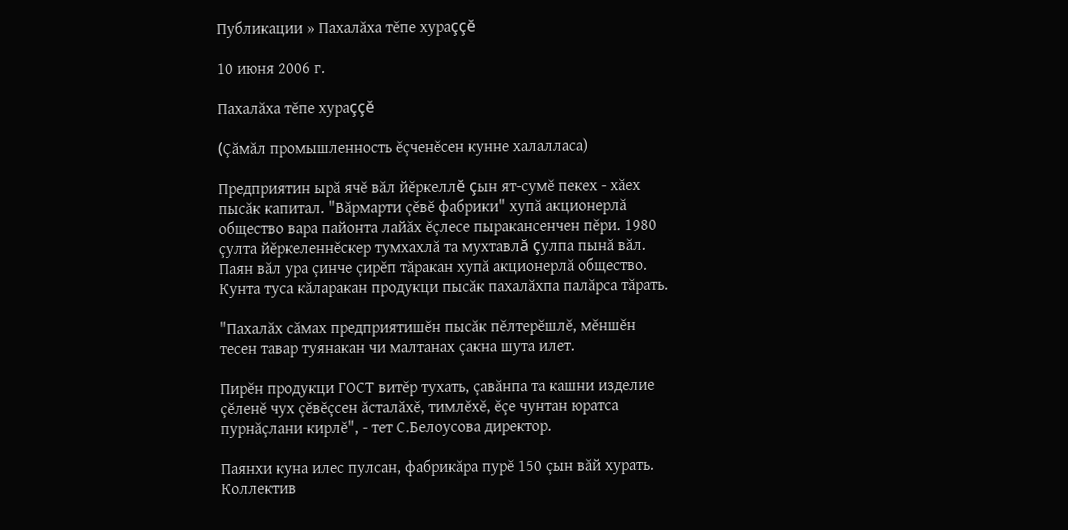Публикации » Пахалăха тĕпе хураççĕ

10 июня 2006 г.

Пахалăха тĕпе хураççĕ

(Çăмăл промышленность ĕçченĕсен кунне халалласа)

Предприятин ырă ячĕ вăл йĕркеллĕ çын ят-сумĕ пекех - хăех пысăк капитал. "Вăрмарти çĕвĕ фабрики" хупă акционерлă общество вара пайонта лайăх ĕçлесе пыракансенчен пĕри. 1980 çулта йĕркеленнĕскер тумхахлă та мухтавлă çулпа пынă вăл. Паян вăл ура çинче çирĕп тăракан хупă акционерлă общество. Кунта туса кăларакан продукци пысăк пахалăхпа палăрса тăрать.

"Пахалăх сăмах предприятишĕн пысăк пĕлтерĕшлĕ, мĕншĕн тесен тавар туянакан чи малтанах çакна шута илет.

Пирĕн продукци ГОСТ витĕр тухать, çавăнпа та кашни изделие çĕленĕ чух çĕвĕçсен ăсталăхĕ, тимлĕхĕ, ĕçе чунтан юратса пурнăçлани кирлĕ", - тет С.Белоусова директор.

Паянхи куна илес пулсан, фабрикăра пурĕ 150 çын вăй хурать. Коллектив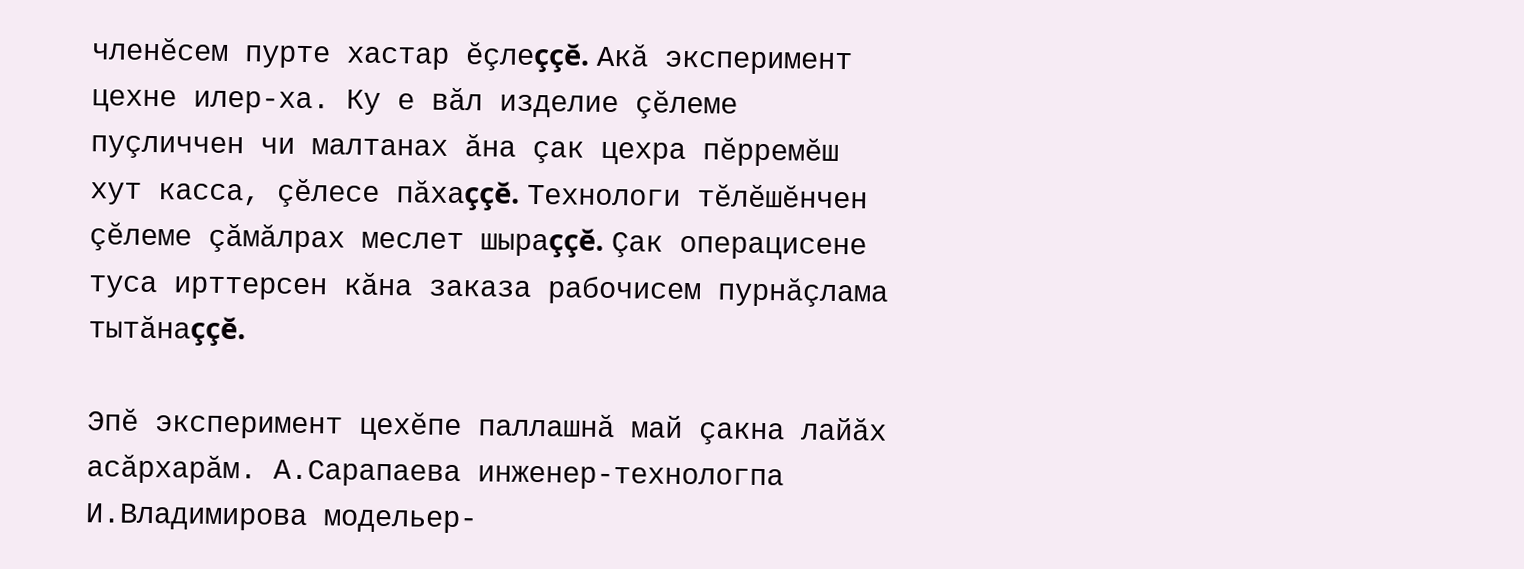членĕсем пурте хастар ĕçлеççĕ. Акă эксперимент цехне илер-ха. Ку е вăл изделие çĕлеме пуçличчен чи малтанах ăна çак цехра пĕрремĕш хут касса, çĕлесе пăхаççĕ. Технологи тĕлĕшĕнчен çĕлеме çăмăлрах меслет шыраççĕ. Çак операцисене туса ирттерсен кăна заказа рабочисем пурнăçлама тытăнаççĕ.

Эпĕ эксперимент цехĕпе паллашнă май çакна лайăх асăрхарăм. А.Сарапаева инженер-технологпа И.Владимирова модельер-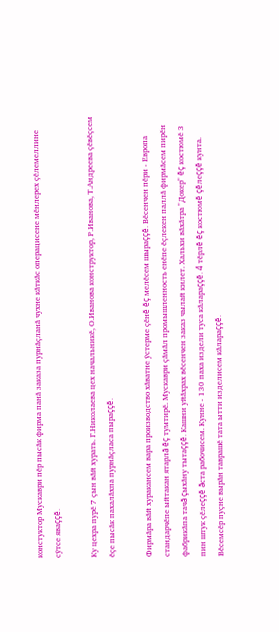констуктор Мускаври пĕр пысăк фирма панă заказа пурнăçланă чухне кăткăс операцисене мĕнлерех çĕлемеллине сỹтсе яваççĕ.

Ку цехра пурĕ 7 çын вăй хурать. Г.Николаева цех начальникĕ, О.Иванова конструктор, Р.Иванова, Т.Андреева çĕвĕçсем ĕçе пысăк пахалăхпа пурнăçласа пыраççĕ.

Фирмăра вăй хуракансем вара производство хăватне ỹстерме çĕнĕ ĕç мелĕсем шыраççĕ. Вĕсенчен пĕри - Европа стандарчĕпе ыйтакан ятарлă ĕç тумтирĕ. Мускаври çăмăл промышленность енĕпе ĕçлекен паллă фирмăсем пирĕн фабрикăпа тачă çыхăну тытаççĕ. Кашни уйăхрах вĕсенчен заказ чылай килет. Хальхи вăхăтра "Докер" ĕç костюмĕ 3 пин штук çĕлеççĕ ăста рабочисем. Кунне - 130 паха издели туса кăлараççĕ. 4 тĕрлĕ ĕç костюмĕ çĕлеççĕ кунта. Вĕсемсĕр пуçне вырăн таврашĕ тата ытти изделисем кăлараççĕ.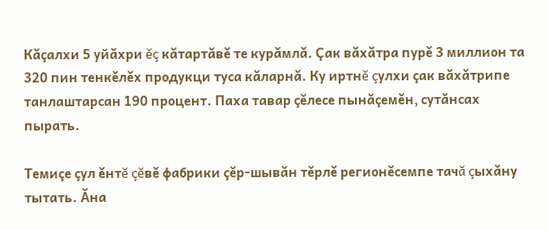Кăçалхи 5 уйăхри ĕç кăтартăвĕ те курăмлă. Çак вăхăтра пурĕ 3 миллион та 320 пин тенкĕлĕх продукци туса кăларнă. Ку иртнĕ çулхи çак вăхăтрипе танлаштарсан 190 процент. Паха тавар çĕлесе пынăçемĕн, сутăнсах пырать.

Темиçе çул ĕнтĕ çĕвĕ фабрики çĕр-шывăн тĕрлĕ регионĕсемпе тачă çыхăну тытать. Ăна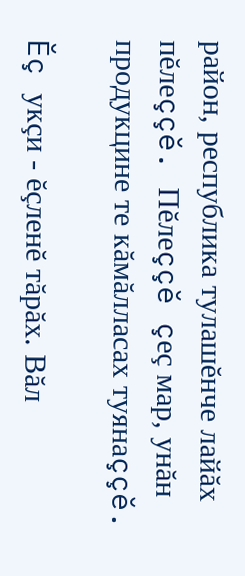район, республика тулашĕнче лайăх пĕлеççĕ. Пĕлеççĕ çеç мар, унăн продукцине те кăмăлласах туянаççĕ.

Ĕç укçи - ĕçленĕ тăрăх. Вăл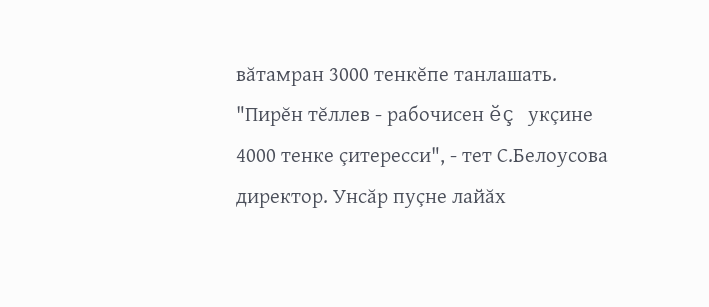вăтамран 3000 тенкĕпе танлашать. "Пирĕн тĕллев - рабочисен ĕç укçине 4000 тенке çитересси", - тет С.Белоусова директор. Унсăр пуçне лайăх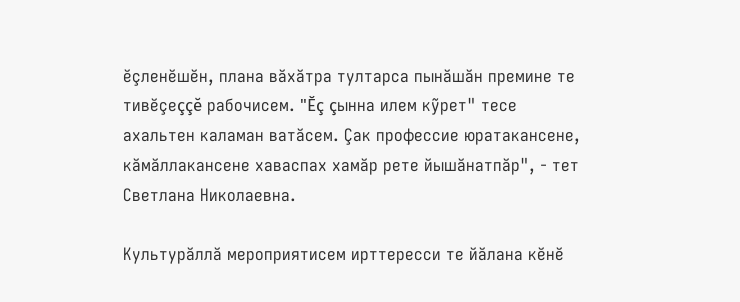ĕçленĕшĕн, плана вăхăтра тултарса пынăшăн премине те тивĕçеççĕ рабочисем. "Ĕç çынна илем кỹрет" тесе ахальтен каламан ватăсем. Çак профессие юратакансене, кăмăллакансене хаваспах хамăр рете йышăнатпăр", - тет Светлана Николаевна.

Культурăллă мероприятисем ирттересси те йăлана кĕнĕ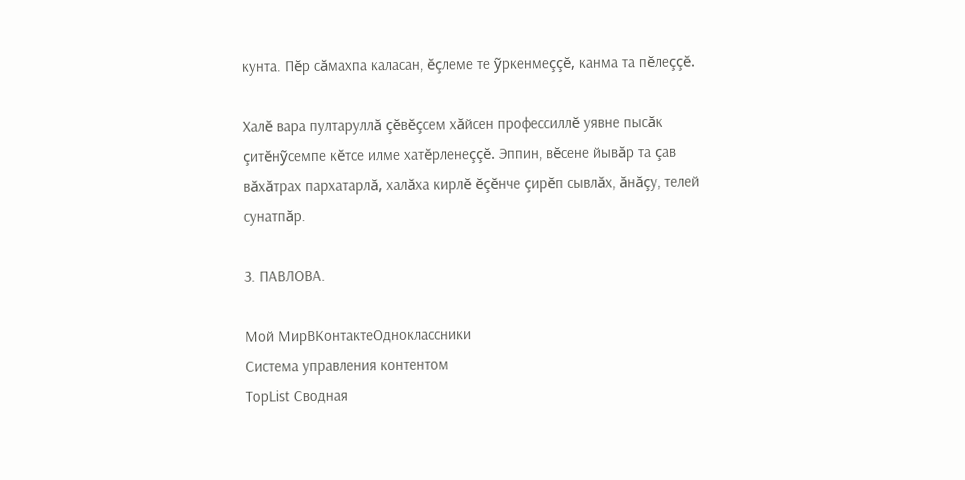кунта. Пĕр сăмахпа каласан, ĕçлеме те ỹркенмеççĕ, канма та пĕлеççĕ.

Халĕ вара пултаруллă çĕвĕçсем хăйсен профессиллĕ уявне пысăк çитĕнỹсемпе кĕтсе илме хатĕрленеççĕ. Эппин, вĕсене йывăр та çав вăхăтрах пархатарлă, халăха кирлĕ ĕçĕнче çирĕп сывлăх, ăнăçу, телей сунатпăр.

З. ПАВЛОВА.

Мой МирВКонтактеОдноклассники
Система управления контентом
TopList Сводная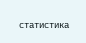статистика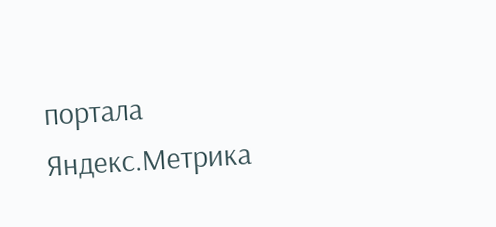портала Яндекс.Метрика